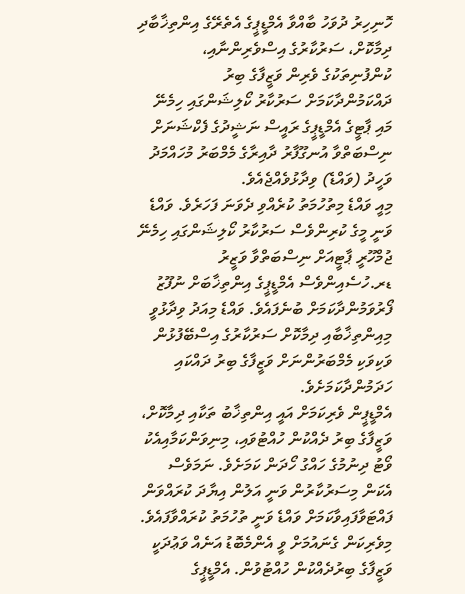ހޮނިހިރު ދުވަހު ބާއްވާ އެމްޑީޕީގެ އެތެރޭގެ އިންތިޚާބާދި ދިމާކޮށް، ސަރުކާރުގެ އިސްވެރިންނާއި، ކުންފުނިތަކުގެ ވެރިން ވަޒީފާގެ ބިރު ދައްކަމުންދާކަމަށް ސަރުކާރު ކޯލިޝަންގައި ހިމެނޭ މައި ޕާޓީގެ އެމްޑީޕީގެ ރައީސް ނަޝީދުގެ ފެކްޝަނަށް ނިސްބަތްވާ އުނގޫފާރު ދާއިރާގެ މެމްބަރު މުހައްމަދު ވަހީދު (ވައްޑެ) ވިދާޅުވެއްޖެއެވެ.
މިއީ ވައްޑެ މިތުހުމަތު ކުރެއްވި ދެވަނަ ފަހަރެވެ. ވައްޑެ ވަނީ މީގެ ކުރިންވެސް ސަރުކާރު ކޯލިޝަންގައި ހިމެނޭ ޖުމްހޫރީ ޕާޓީއަށް ނިސްބަތްވާ ވަޒީރު ޑރ.ހުސެއިންވެސް އެމްޑީޕީގެ އިންތިޚާބަށް ނުފޫޒު ފޯރުވަމުންދާކަމަށް ބުނެފައެވެ. ވައްޑެ މިއަދު ވިދާޅުވީ މިއިންތިޚާބާއި ދިމާކޮށް ސަރުކާރުގެ އިސްބޭފުޅުން ވަކިވަކި މެމްބަރުންނަށް ވަޒީފާގެ ބިރު ދައްކައި ހަދަމުންދާކަމަށެވެ.
އެމްޑީޕީން ވެރިކަމަށް އައީ އިންތިޚާބު ތަކާއި ދިމާކޮށް، ވަޒީފާގެ ބިރު ދެއްކުން ހުއްޓުވައި، މިނިވަންކަމާއިއެކު ވޯޓު ދިނުމުގެ ހައްގު ހޯދަން ކަމަށެވެ. ނަމަވެސް އެކަން މިސަރުކާރުން ވަނީ އަލުން އިޔާދަ ކުރައްވަން ފައްޓަވާފައިވާކަމަށް ވައްޑެ ވަނީ ތުހުމަތު ކުރައްވާފައެވެ.
މިވެރިކަން ގެނައުމަށް ވީ އެންމެބޮޑު އަނެއް ވަޢުދަކީ ވަޒީފާގެ ބިރުދެއްކުން ހުއްޓުވުން. އެމްޑީޕީގެ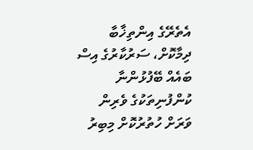އެތެރޭގެ އިންތިޚާބާ ދިމާކޮށް، ސަރުކާރުގެ އިސް ބައެއް ބޭފުޅުންނާ ކުންފުނިތަކުގެ ވެރިން ވަރަށް ހުތުރުކޮށް މިބިރު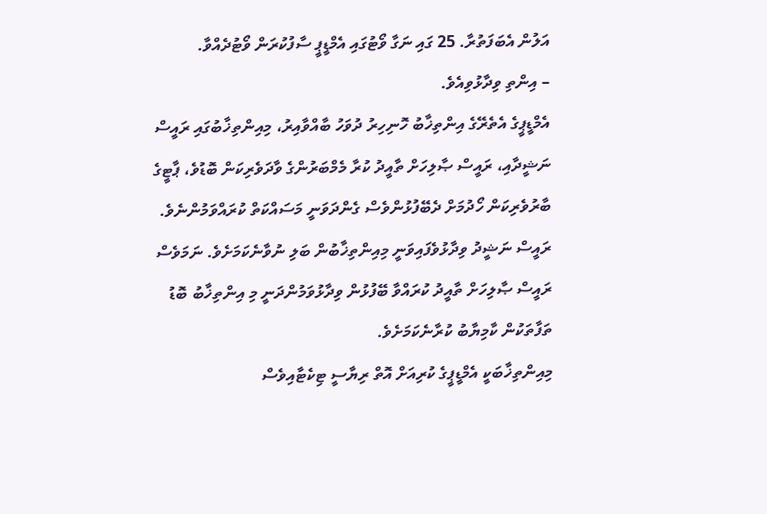އަލުން އެބަފަތުރާ. 25 ގައި ނަގާ ވޯޓުގައި އެމްޑީޕީ ސާފުކުރަން ވޯޓުދެއްވާ.
– އިންތި ވިދާޅުވިއެވެ.
އެމްޑީޕީގެ އެތެރޭގެ އިންތިޚާބު ހޮނިހިރު ދުވަހު ބާއްވާއިރު، މިއިންތިޚާބުގައި ރައީސް ނަޝީދާއި، ރައީސް ޞާލިހަށް ތާއީދު ކުރާ މެމްބަރުންގެ ވާދަވެރިކަން ބޮޑުވެ، ޕާޓީގެ ބާރުވެރިކަން ހޯދުމަށް ދެބޭފުޅުންވެސް ގެންދަވަނީ މަސައްކަތް ކުރައްވަމުންނެވެ. ރައީސް ނަޝީދު ވިދާޅުވެފައިވަނީ މިއިންތިޚާބުން ބަލި ނުވާނެކަމަށެވެ. ނަމަވެސް ރައީސް ޞާލިހަށް ތާއީދު ކުރައްވާ ބޭފުޅުން ވިދާޅުވަމުންދަނީ މި އިންތިޚާބު ބޮޑު ތަފާތަކުން ކާމިޔާބު ކުރާނެކަމަށެވެ.
މިއިންތިޚާބަކީ އެމްޑީޕީގެ ކުރިއަށް އޮތް ރިޔާސީ ޓިކެޓާއިވެސް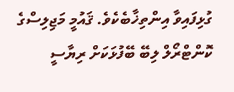ގުޅިފައިވާ އިންތިޚާބެކެވެ. ޤައުމީ މަޖިލިސްގެ ކޮންޓްރޯލް ލިބޭ ބޭފުޅަކަށް ރިޔާސީ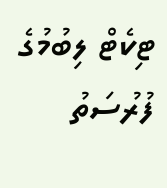ޓިކެޓް ލިބުމުގެ ފުރުސަތު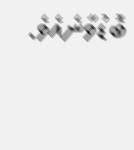ބޮޑުވާނެއެވެ.